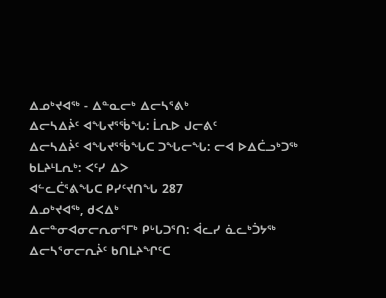ᐃᓄᒃᔪᐊᖅ - ᐃᓐᓇᓕᒃ ᐃᓕᓴᕐᕕᒃ
ᐃᓕᓴᐃᔩᑦ ᐊᖓᔪᕐᖄᖓ: ᒫᕆᐅ ᒍᓕᕕᑦ
ᐃᓕᓴᐃᔩᑦ ᐊᖓᔪᕐᖄᖓᑕ ᑐᖓᓕᖓ: ᓕᐊ ᐅᐃᑖᓗᒃᑐᖅ
ᑲᒪᔨᒻᒪᕆᒃ: ᐸᑦᓯ ᐃᐳ
ᐊᓪᓚᑖᕐᕕᖓᑕ ᑭᓯᑦᔪᑎᖓ 287
ᐃᓄᒃᔪᐊᖅ, ᑯᐸᐃᒃ
ᐃᓕᓐᓂᐊᓂᓕᕆᓂᕐᒥᒃ ᑭᒡᒐᑐᕐᑎ: ᐋᓚᓯ ᓈᓚᒃᑑᔭᖅ
ᐃᓕᓴᕐᓂᓕᕆᔩᑦ ᑲᑎᒪᔨᖏᑦᑕ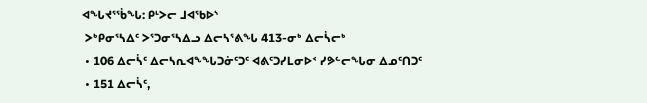ᐊᖓᔪᕐᖄᖓ: ᑭᒻᐳᓕ ᒧᐊᖃᐅᔅ
 ᐳᒃᑭᓂᕐᓴᐃᑦ ᐳᕐᑐᓂᕐᓴᐃᓗ ᐃᓕᓴᕐᕕᖓ 413-ᓂᒃ ᐃᓕᓵᓕᒃ
 • 106 ᐃᓕᓵᑦ ᐃᓕᓴᕆᐊᖕᖓᑐᓃᑦᑐᑦ ᐊᕕᑦᑐᓯᒪᓂᐅᑉ ᓯᕗᓪᓕᖓᓂ ᐃᓄᑦᑎᑐᑦ
 • 151 ᐃᓕᓵᑦ,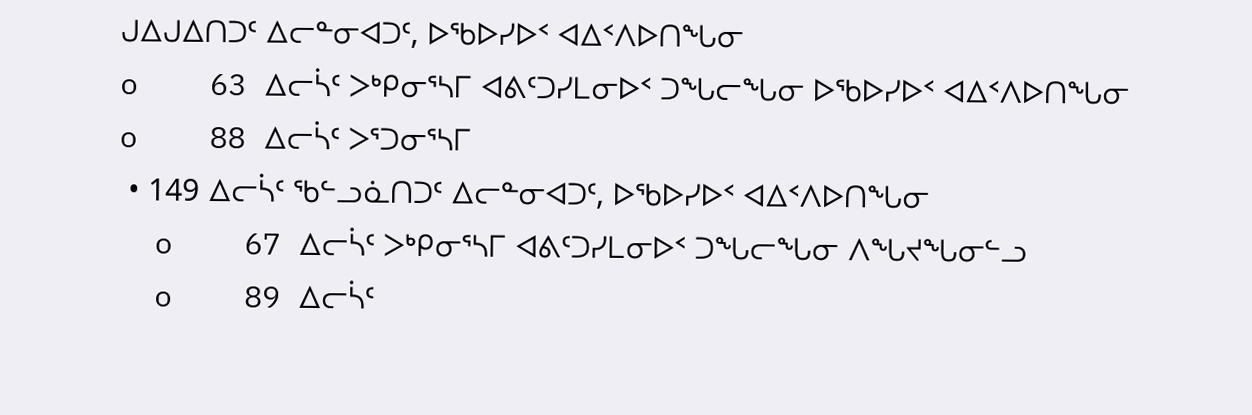ᒍᐃᒍᐃᑎᑐᑦ ᐃᓕᓐᓂᐊᑐᑦ, ᐅᖃᐅᓯᐅᑉ ᐊᐃᑉᐱᐅᑎᖓᓂ
o    63 ᐃᓕᓵᑦ ᐳᒃᑭᓂᕐᓴᒥ ᐊᕕᑦᑐᓯᒪᓂᐅᑉ ᑐᖓᓕᖓᓂ ᐅᖃᐅᓯᐅᑉ ᐊᐃᑉᐱᐅᑎᖓᓂ
o    88 ᐃᓕᓵᑦ ᐳᕐᑐᓂᕐᓴᒥ
 • 149 ᐃᓕᓵᑦ ᖃᓪᓗᓈᑎᑐᑦ ᐃᓕᓐᓂᐊᑐᑦ, ᐅᖃᐅᓯᐅᑉ ᐊᐃᑉᐱᐅᑎᖓᓂ
  o    67 ᐃᓕᓵᑦ ᐳᒃᑭᓂᕐᓴᒥ ᐊᕕᑦᑐᓯᒪᓂᐅᑉ ᑐᖓᓕᖓᓂ ᐱᖓᔪᖓᓂᓪᓗ
  o    89 ᐃᓕᓵᑦ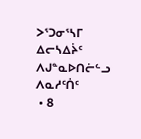ᐳᕐᑐᓂᕐᓴᒥ
ᐃᓕᓴᐃᔩᑦ ᐱᒍᓐᓇᐅᑎᓖᓪᓗ ᐱᓇᓱᑦᑏᑦ
 • 8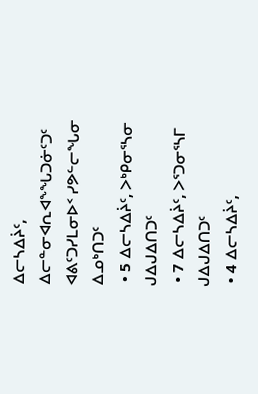ᐃᓕᓴᐃᔩᑦ, ᐃᓕᓐᓂᐊᕆᐊᖕᖓᑐᓃᑦᑐᑦ ᐊᕕᑦᑐᓯᒪᓂᐅᑉ ᓯᕗᓪᓕᖓᓂ ᐃᓄᒃᑎᑐᑦ
 • 5 ᐃᓕᓴᐃᔩᑦ, ᐳᒃᑭᓂᕐᓴᓂ ᒍᐃᒍᐃᑎᑐᑦ
 • 7 ᐃᓕᓴᐃᔩᑦ, ᐳᕐᑐᓂᕐᓴᒥ ᒍᐃᒍᐃᑎᑐᑦ
 • 4 ᐃᓕᓴᐃᔩᑦ,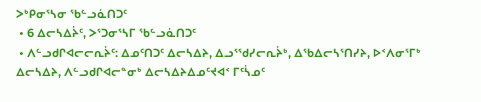ᐳᒃᑭᓂᕐᓴᓂ ᖃᓪᓗᓈᑎᑐᑦ
 • 6 ᐃᓕᓴᐃᔩᑦ, ᐳᕐᑐᓂᕐᓴᒥ ᖃᓪᓗᓈᑎᑐᑦ
 • ᐱᓪᓗᑯᒋᐊᓕᓕᕆᔩᑦ: ᐃᓄᑦᑎᑐᑦ ᐃᓕᓴᐃᔨ, ᐃᓗᕐᖁᓯᓕᕆᔩᒃ, ᐃᖃᐃᓕᓴᕐᑎᓯᔨ, ᐅᑉᐱᓂᕐᒥᒃ ᐃᓕᓴᐃᔨ, ᐱᓪᓗᑯᒋᐊᓕᓐᓂᒃ ᐃᓕᓴᐃᔨᐃᓄᑦᔪᐊᑉ ᒥᑦᓵᓄᑦ